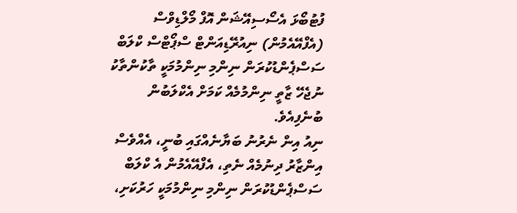ފުޓުބޯޅަ އެސޯސިއޭޝަން އޮފް މޯލްޑިވްސް (އެފްއޭއެމުން) ނިއުރޭޑިއަންޓް ސްޕޯޓްސް ކްލަބް ސަސްޕެންޑުކުރަން ނިންމި ނިންމުމަކީ ތާކުންތާކު ނުޖެހޭ ޒާތީ ނިންމުމެއް ކަމަށް އެކްލަބުން ބުނެފިއެވެ.
ނިއު އިން ނެރުނު ބަޔާނެއްގައި ބުނީ، އެއްވެސް އިންޒާރު ދިނުމެއް ނެތި، އެފްއޭއެމުން އެ ކްލަބް ސަސްޕެންޑުކުރަން ނިންމި ނިންމުމަކީ ހަރުކަށި،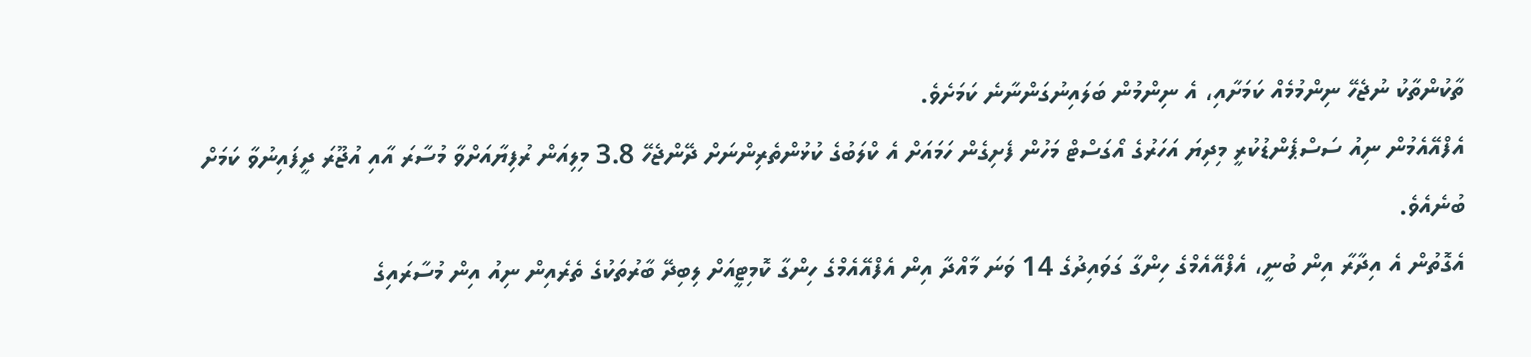ތާކުންތާކު ނުޖެހޭ ނިންމުމެއް ކަމަށާއި، އެ ނިންމުން ބަލައިނުގަންނާނެ ކަމަށެވެ.
އެފްއޭއެމުން ނިއު ސަސްޕެންޑުކުރީ މިދިޔަ އަހަރުގެ އޯގަސްޓް މަހުން ފެށިގެން ހަމައަށް އެ ކްލަބުގެ ކުޅުންތެރިންނަށް ދޭންޖެހޭ 3.8 މިލިއަން ރުފިޔާއަށްވާ މުސާރަ އާއި އުޖޫރަ ދީފައިނުވާ ކަމަށް ބުނެއެވެ.
އެގޮތުން އެ އިދާރާ އިން ބުނީ، އެފްއޭއެމްގެ ހިންގާ ގަވައިދުގެ 14 ވަނަ މާއްދާ އިން އެފްއޭއެމްގެ ހިންގާ ކޮމިޓީއަށް ލިބިދޭ ބާރުތަކުގެ ތެރެއިން ނިއު އިން މުސާރައިގެ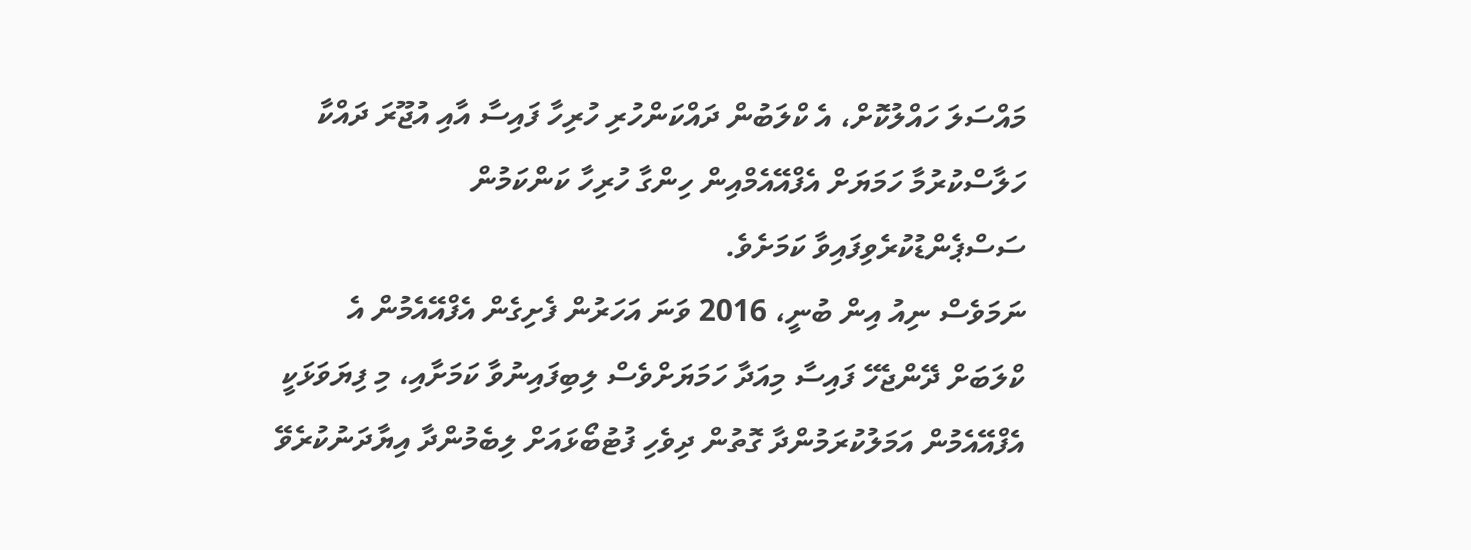މައްސަލަ ހައްލުކޮށް، އެ ކްލަބުން ދައްކަންހުރި ހުރިހާ ފައިސާ އާއި އުޖޫރަ ދައްކާ ހަލާސްކުރުމާ ހަމަޔަށް އެފްއޭއެމްއިން ހިންގާ ހުރިހާ ކަންކަމުން ސަސްޕެންޑުކުރެވިފައިވާ ކަމަށެވެ.
ނަމަވެސް ނިއު އިން ބުނީ، 2016 ވަނަ އަހަރުން ފެށިގެން އެފްއޭއެމުން އެ ކްލަބަށް ދޭންޖެހޭ ފައިސާ މިއަދާ ހަމަޔަށްވެސް ލިބިފައިނުވާ ކަމަށާއި، މި ފިޔަވަޅަކީ އެފްއޭއެމުން އަމަލުކުރަމުންދާ ގޮތުން ދިވެހި ފުޓުބޯޅައަށް ލިބެމުންދާ އިޔާދަނުކުރެވޭ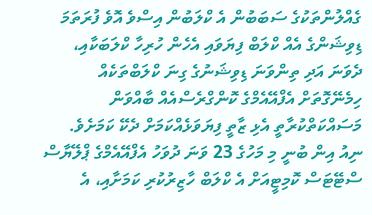ގެއްލުންތަކުގެ ސަބަބުން އެ ކްލަބުން އިސްވެ އޮވެ ފުރަތަމަ ޑިވިޝަންގެ އެއް ކްލަބް ފިޔަވައި އެހެން ހުރިހާ ކްލަބަކާއި، ދެވަނަ އަދި ތިންވަނަ ޑިވިޝަނުގެ ގިނަ ކްލަބްތަކެއް ހިމެނޭގޮތަށް އެފްއޭއެމްގެ ކޮންގްރެސްއެއް ބާއްވަން މަސައްކަތްކުރާތީ އެޅި ޒާތީ ފިޔަވަޅެއްކަމަށް ދެކޭ ކަމަށެވެ.
ނިއު އިން ބުނީ މި މަހުގެ 23 ވަނަ ދުވަހު އެފްއޭއެމްގެ ޕްލޭޔާސް ސްޓޭޓަސް ކޮމިޓީއަށް އެ ކްލަބް ހާޒިރުކުރި ކަމަށާއި، އެ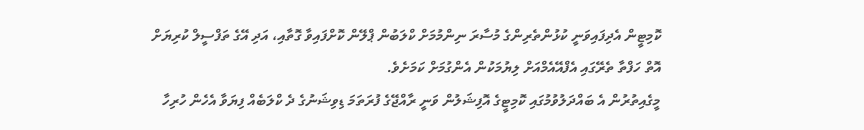ކޮމިޓީން އެދިފައިވަނީ ކުޅުންތެރިންގެ މުސާރަ ނިންމުމަށް ކްލަބުން ޕްލޭން ކޮށްފައިވާ ގޮތާއި، އަދި އޭގެ ތަފްސީލް ކުރިޔަށް އޮތް ހަފްތާ ތެރޭގައި އެފްއޭއެމްއަށް ލިޔުމަކުން އެންގުމަށް ކަމަށެވެ.
މީގެއިތުރުން އެ ބައްދަލުވުމުގައި ކޮމިޓީގެ އޮފިޝަލުން ވަނީ ރާއްޖޭގެ ފުރަތަމަ ޑިވިޝަނުގެ ދެ ކްލަބެއް ފިޔަވާ އެހެން ހުރިހާ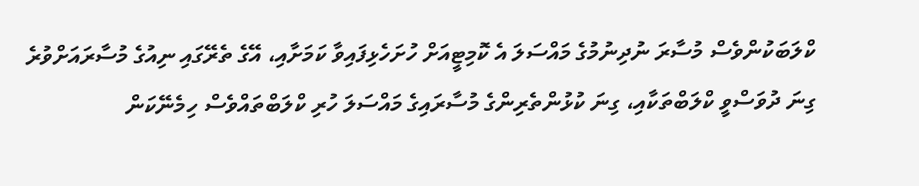ކްލަބަކުންވެސް މުސާރަ ނުދިނުމުގެ މައްސަލަ އެ ކޮމިޓީއަށް ހުށަހެޅިފައިވާ ކަމަށާއި، އޭގެ ތެރޭގައި ނިއުގެ މުސާރައަށްވުރެ ގިނަ ދުވަސްވީ ކްލަބްތަކާއި، ގިނަ ކުޅުންތެރިންގެ މުސާރައިގެ މައްސަލަ ހުރި ކްލަބްތައްވެސް ހިމެނޭކަން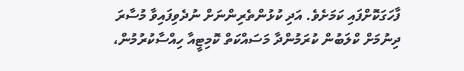ފާހަގަކޮށްފައި ކަމަށެވެ. އަދި ކުޅުންތެރިންނަށް ނުދެވިފައިވާ މުސާރަ ދިނުމަށް ކްލަބުން ކުރަމުންދާ މަސައްކަތް ކޮމިޓީއާ ހިއްސާކުރުމުން،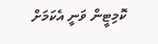ކޮމިޓީން ވަނީ އެކަމަށް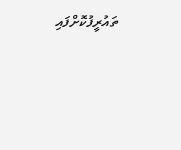ތައުރީފުކޮށްފައި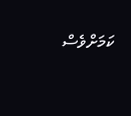ކަމަށްވެސް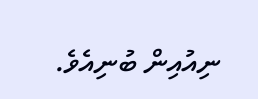ނިއުއިން ބުނިއެވެ.